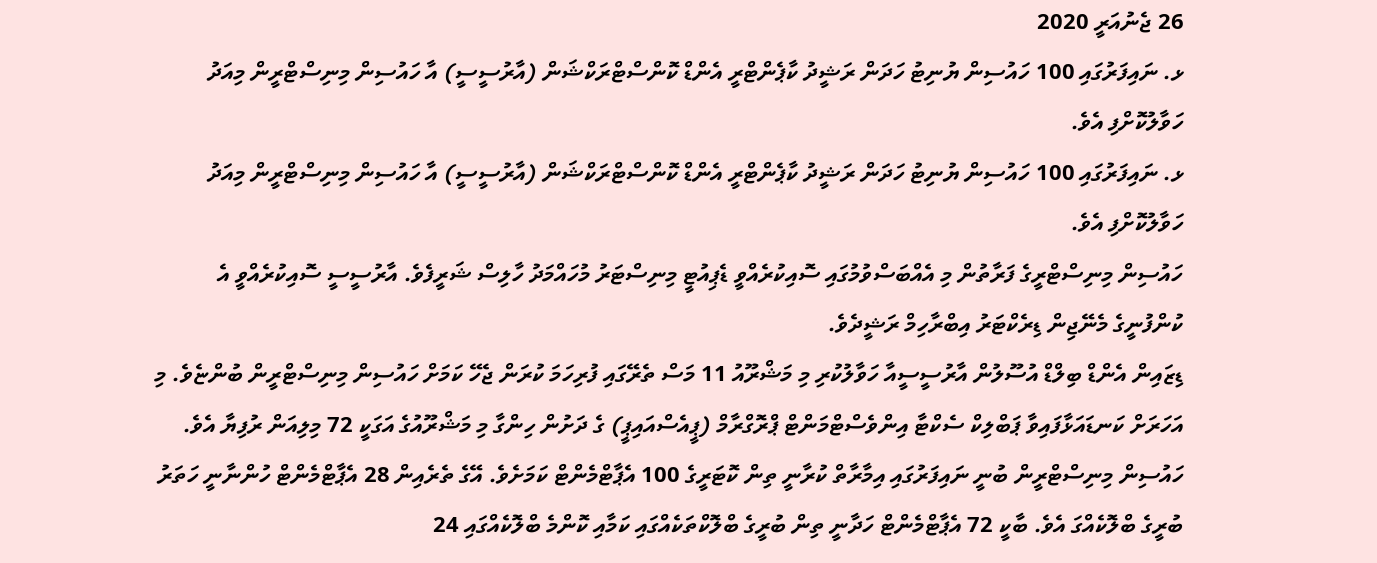26 ޖެނުއަރީ 2020
ޅ. ނައިފަރުގައި 100 ހައުސިން ޔުނިޓު ހަދަން ރަޝީދު ކާޕެންޓްރީ އެންޑް ކޮންސްޓްރަކްޝަން (އާރުސީސީ) އާ ހައުސިން މިނިސްޓްރީން މިއަދު ހަވާލުކޮށްފި އެވެ.
ޅ. ނައިފަރުގައި 100 ހައުސިން ޔުނިޓު ހަދަން ރަޝީދު ކާޕެންޓްރީ އެންޑް ކޮންސްޓްރަކްޝަން (އާރުސީސީ) އާ ހައުސިން މިނިސްޓްރީން މިއަދު ހަވާލުކޮށްފި އެވެ.
ހައުސިން މިނިސްޓްރީގެ ފަރާތުން މި އެއްބަސްވުމުގައި ސޮއިކުރެއްވީ ޑެޕިއުޓީ މިނިސްޓަރު މުހައްމަދު ހާލިސް ޝަރީފެވެ. އާރުސީސީ ސޮއިކުރެއްވީ އެ ކުންފުނީގެ މެނޭޖިން ޑިރެކްޓަރު އިބްރާހިމް ރަޝީދެވެ.
ޑިޒައިން އެންޑް ބިލްޑް އުސޫލުން އާރުސީސީއާ ހަވާލުކުރި މި މަޝްރޫއު 11 މަސް ތެރޭގައި ފުރިހަމަ ކުރަން ޖެހޭ ކަމަށް ހައުސިން މިނިސްޓްރީން ބުންޏެވެ. މި އަހަރަށް ކަނޑައަޅާފައިވާ ޕަބްލިކް ސެކްޓާ އިންވެސްޓްމަންޓް ޕްރޮގްރާމް (ޕީއެސްއައިޕީ) ގެ ދަށުން ހިންގާ މި މަޝްރޫއުގެ އަގަކީ 72 މިލިއަން ރުފިޔާ އެވެ.
ހައުސިން މިނިސްޓްރީން ބުނީ ނައިފަރުގައި އިމާރާތް ކުރާނީ ތިން ކޮޓަރީގެ 100 އެޕާޓްމެންޓް ކަމަށެވެ. އޭގެ ތެރެއިން 28 އެޕާޓްމެންޓް ހުންނާނީ ހަތަރު ބުރީގެ ބްލޮކެއްގަ އެވެ. ބާކީ 72 އެޕާޓްމެންޓް ހަދާނީ ތިން ބުރީގެ ބްލޮކްތަކެއްގައި ކަމާއި ކޮންމެ ބްލޮކެއްގައި 24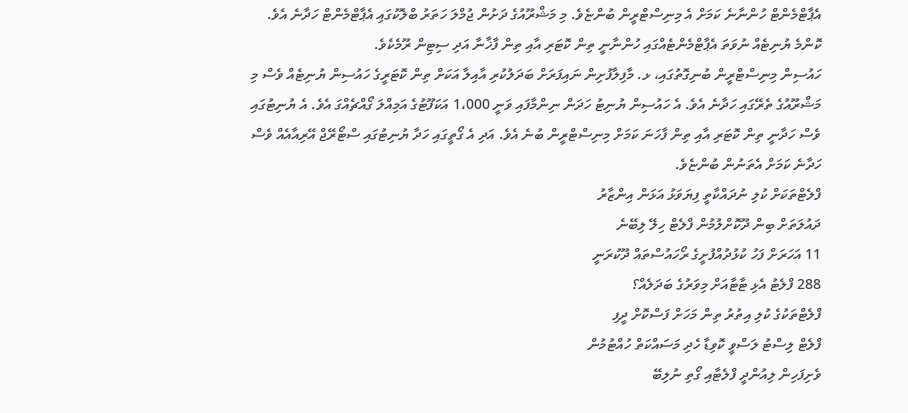އެޕާޓްމެންޓް ހުންނާނެ ކަމަށް އެ މިނިސްޓްރީން ބުންޏެވެ. މި މަޝްރޫއުގެ ދަށުން ޖުމްލަ ހަތަރު ބްލޮކުގައި އެޕާޓްމެންޓް ހަދާނެ އެވެ.
ކޮންމެ ޔުނިޓެއް ނުވަތަ އެޕާޓްމެންޓެއްގައި ހުންނާނީ ތިން ކޮޓަރި އާއި ތިން ފާޚާނާ އަދި ސިޓިން ރޫމެކެވެ.
ހައުސިން މިނިސްޓްރީން ބުނިގޮތުގައި، ޅ. މާފިލާފުށިން ނައިފަރަށް ބަދަލުކުރި އާއިލާ އަކަށް ތިން ކޮޓަރީގެ ހައުސިން ޔުނިޓެއް ވެސް މި މަޝްރޫއުގެ ތެރޭގައި ހަދާނެ އެވެ. އެ ހައުސިން ޔުނިޓު ހަދަން ނިންމާފައި ވަނީ 1،000 އަކަފޫޓުގެ އަމިއްލަ ގޯއްޗެއްގަ އެވެ. އެ ޔުނިޓުގައި ވެސް ހަދާނީ ތިން ކޮޓަރި އާއި ތިން ފާހަނަ ކަމަށް މިނިސްޓްރީން ބުނެ އެވެ. އަދި އެ ގޯތީގައި ހަދާ ޔުނިޓުގައި ސްޓޯރޭޖް އޭރިއާއެއް ވެސް ހަދާނެ ކަމަށް އެތަނުން ބުންޏެވެ.
ފްލެޓްތަކަށް ކުލި ނުދައްކާތީ ފިޔަވަޅު އަޅަން އިންޒާރު
ދައުލަތަށް ބިން ދޫކޮށްލުމުން ފްލެޓް ހިލޭ ލިބޭނެ
11 އަހަރަށް ފަހު ކުޅުދުއްފުށީގެ ރޯހައުސްތައް ދޫކުރަނީ
288 ފްލެޓު އެޅި ޓާޓާއަށް މިވަރުގެ ބަދަލެއް؟
ފްލެޓްތަކުގެ ކުލި އިތުރު ތިން މަހަށް ފަސްކޮށް ދީފި
ފްލެޓް ލިސްޓު ލަސްވީ ކޮވިޑާ ހެދި މަސައްކަތް ހުއްޓުމުން
ވެށިފަހިން ލިއުންދީ ފްލެޓާއި ގޯތި ނުލިބޭ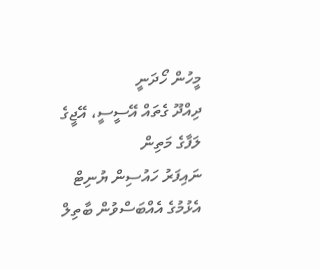މީހުން ހޯދަނީ
ދިއްދޫ ގެތައް އޭސީސީ، އޭޖީގެ ލަފާގެ މަތިން
ނައިފަރު ހައުސިން ޔުނިޓް އެޅުމުގެ އެއްބަސްވުން ބާތިލް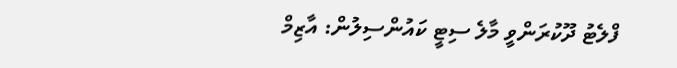ފްލެޓު ދޫކުރަންވީ މާލެ ސިޓީ ކައުންސިލުން: އާޒިމް